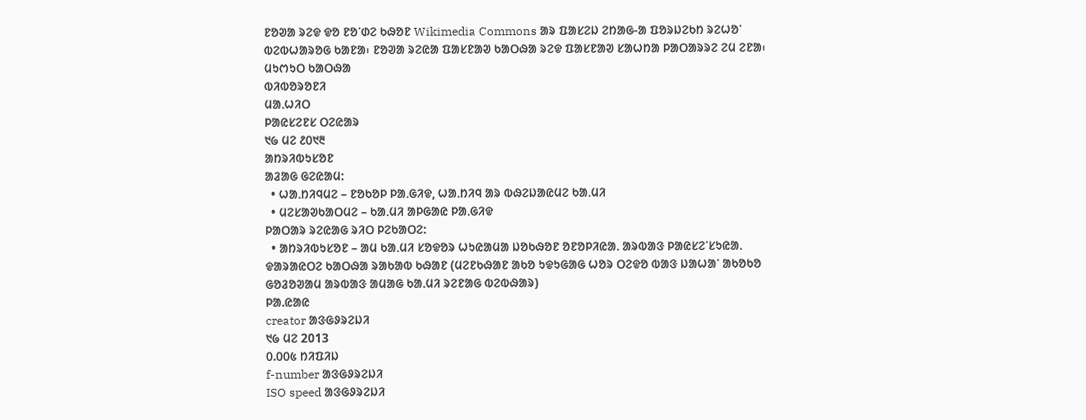ᱱᱚᱣᱟ ᱨᱮᱫ ᱫᱚ ᱱᱚᱸᱰᱮ ᱠᱷᱚᱱ Wikimedia Commons ᱟᱨ ᱯᱟᱥᱮᱡ ᱮᱴᱟᱜ-ᱟ ᱯᱚᱨᱡᱮᱠᱴ ᱨᱮᱦᱚᱸ ᱵᱮᱵᱦᱟᱨᱚᱜ ᱠᱟᱱᱟ᱾ ᱱᱚᱣᱟ ᱨᱮᱭᱟ ᱯᱟᱥᱱᱟᱣ ᱠᱟᱛᱷᱟ ᱨᱮᱫ ᱯᱟᱥᱱᱟᱣ ᱥᱟᱦᱴᱟ ᱞᱟᱛᱟᱨᱨᱮ ᱮᱢ ᱮᱱᱟ᱾
ᱢᱩᱬᱩᱛ ᱠᱟᱛᱷᱟ
ᱵᱤᱵᱚᱨᱚᱱᱤ
ᱢᱟᱹᱦᱤᱛ
ᱞᱟᱭᱥᱮᱱᱥ ᱛᱮᱭᱟᱨ
᱑᱙ ᱢᱮ ᱒᱐᱑᱓
ᱟᱴᱨᱤᱵᱩᱥᱚᱱ
ᱟᱲᱟᱜ ᱜᱮᱭᱟᱢ:
  • ᱦᱟᱹᱴᱤᱧᱢᱮ – ᱱᱚᱠᱚᱞ ᱞᱟᱹᱜᱤᱫ, ᱦᱟᱹᱴᱤᱧ ᱟᱨ ᱵᱷᱮᱡᱟᱭᱢᱮ ᱠᱟᱹᱢᱤ
  • ᱢᱮᱥᱟᱣᱠᱟᱛᱢᱮ – ᱠᱟᱹᱢᱤ ᱟᱞᱜᱟᱭ ᱞᱟᱹᱜᱤᱫ
ᱞᱟᱛᱟᱨ ᱨᱮᱭᱟᱜ ᱨᱤᱛ ᱞᱮᱠᱟᱛᱮ:
  • ᱟᱴᱨᱤᱵᱩᱥᱚᱱ – ᱟᱢ ᱠᱟᱹᱢᱤ ᱥᱚᱫᱚᱨ ᱦᱩᱭᱟᱢᱟ ᱡᱚᱠᱷᱚᱱ ᱚᱱᱚᱞᱤᱭᱟᱹ ᱟᱨᱵᱟᱝ ᱞᱟᱭᱥᱮᱸᱥᱩᱭᱟᱹ ᱫᱟᱨᱟᱭᱛᱮ ᱠᱟᱛᱷᱟ ᱨᱟᱠᱟᱵ ᱠᱷᱟᱱ (ᱢᱮᱱᱠᱷᱟᱱ ᱟᱠᱚ ᱩᱫᱩᱜᱟᱜ ᱦᱚᱨ ᱛᱮᱫᱚ ᱵᱟᱝ ᱡᱟᱦᱟᱸ ᱟᱠᱚᱠᱚ ᱜᱚᱲᱚᱣᱟᱢ ᱟᱨᱵᱟᱝ ᱟᱢᱟᱜ ᱠᱟᱹᱢᱤ ᱨᱮᱱᱟᱜ ᱵᱮᱵᱷᱟᱨ)
ᱞᱟ.ᱭᱟᱭ
creator ᱟᱝᱜᱽᱨᱮᱡᱤ
᱑᱙ ᱢᱮ 2013
᱐.᱐᱐᱕ ᱴᱤᱯᱤᱡ
f-number ᱟᱝᱜᱽᱨᱮᱡᱤ
ISO speed ᱟᱝᱜᱽᱨᱮᱡᱤ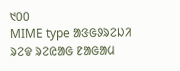᱑᱐᱐
MIME type ᱟᱝᱜᱽᱨᱮᱡᱤ
ᱨᱮᱫ ᱨᱮᱭᱟᱜ ᱱᱟᱜᱟᱢ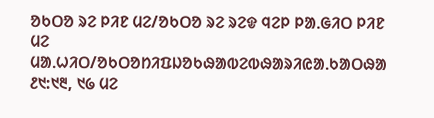ᱚᱠᱛᱚ ᱨᱮ ᱞᱤᱱ ᱢᱮ/ᱚᱠᱛᱚ ᱨᱮ ᱨᱮᱫ ᱧᱮᱞ ᱞᱟᱹᱜᱤᱛ ᱞᱤᱱ ᱢᱮ
ᱢᱟᱹᱦᱤᱛ/ᱚᱠᱛᱚᱴᱤᱯᱡᱚᱠᱷᱟᱵᱮᱵᱷᱟᱨᱤᱭᱟᱹᱠᱟᱛᱷᱟ
᱒᱑:᱑᱓, ᱑᱙ ᱢᱮ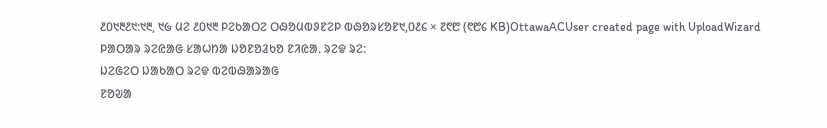᱒᱐᱑᱓᱒᱑:᱑᱓, ᱑᱙ ᱢᱮ ᱒᱐᱑᱓ ᱞᱮᱠᱟᱛᱮ ᱛᱷᱚᱢᱵᱽᱱᱮᱞ ᱵᱷᱚᱨᱥᱚᱱ᱑,᱐᱒᱔ × ᱗᱖᱘ (᱖᱘᱔ KB)OttawaACUser created page with UploadWizard
ᱞᱟᱛᱟᱨ ᱨᱮᱭᱟᱜ ᱥᱟᱦᱴᱟ ᱡᱚᱱᱚᱲᱠᱚ ᱱᱤᱭᱟᱹ ᱨᱮᱫ ᱨᱮ:
ᱡᱮᱜᱮᱛ ᱡᱟᱠᱟᱛ ᱨᱮᱫ ᱵᱮᱵᱷᱟᱨᱟᱜ
ᱱᱚᱶᱟ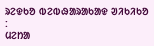ᱨᱮᱫᱠᱚ ᱵᱮᱵᱷᱟᱨᱟᱠᱟᱫ ᱣᱤᱠᱤᱠᱚ :
ᱢᱮᱴᱟ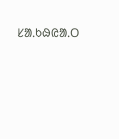ᱥᱟᱹᱠᱷᱭᱟᱹᱛ